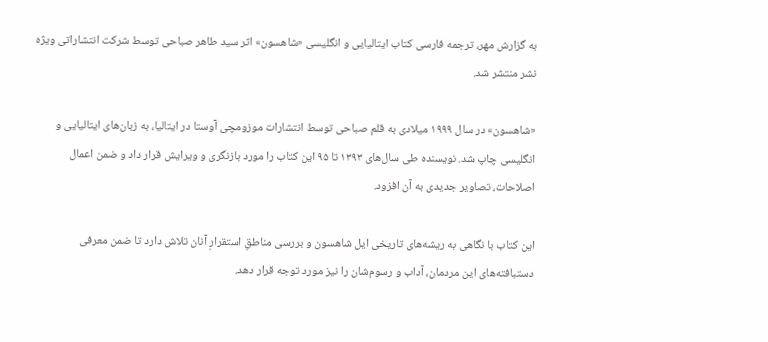به گزارش مهر، ترجمه فارسی کتاب ایتالیایی و انگلیسی «شاهسون» اثر سید طاهر صباحی توسط شرکت انتشاراتی ویژه نشر منتشر شد.

«شاهسون» در سال ۱۹۹۹ میلادی به قلم صباحی توسط انتشارات موزومچی آوستا در ایتالیا، به زبان‌های ایتالیایی و انگلیسی چاپ شد. نویسنده طی سال‌های ۱۳۹۳ تا ۹۵ این کتاب را مورد بازنگری و ویرایش قرار داد و ضمن اعمال اصلاحات، تصاویر جدیدی به آن افزود.

این کتاب با نگاهی به ریشه‌های تاریخی ایل شاهسون و بررسی مناطقِ استقرارِ آنان تلاش دارد تا ضمن معرفی دستبافته‌های این مردمان، آداب و رسوم‌شان را نیز مورد توجه قرار دهد.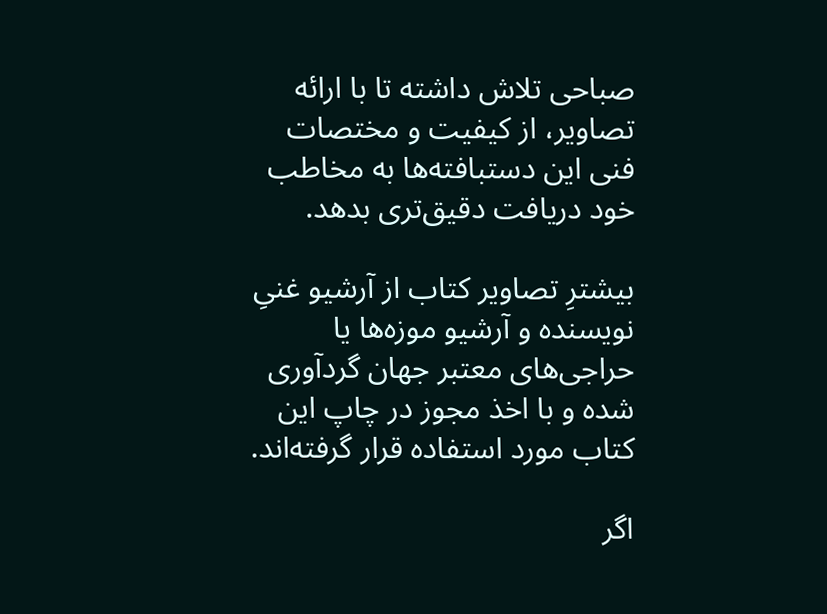صباحی تلاش داشته تا با ارائه تصاویر، از کیفیت و مختصات فنی این دستبافته‌ها به مخاطب خود دریافت دقیق‌تری بدهد.

بیشترِ تصاویر کتاب از آرشیو غنیِ نویسنده و آرشیو موزه‌ها یا حراجی‌های معتبر جهان گردآوری شده و با اخذ مجوز در چاپ این کتاب مورد استفاده قرار گرفته‌اند.

اگر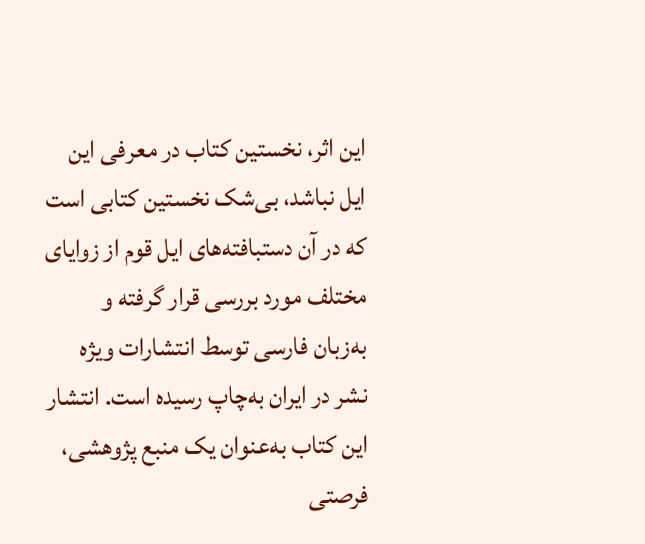این اثر، نخستین کتاب در معرفی این ایل نباشد، بی‌شک نخستین کتابی است که در آن دستبافته‌های ایل قوم از زوایای مختلف مورد بررسی قرار گرفته و به‌زبان فارسی توسط انتشارات ویژه نشر در ایران به‌چاپ رسیده است. انتشار این کتاب به‌عنوان یک منبع پژوهشی، فرصتی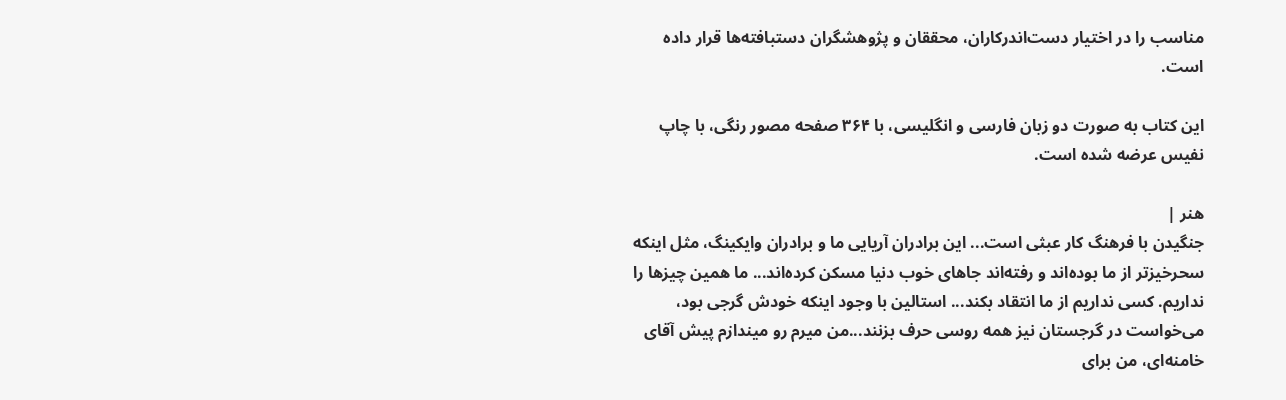مناسب را در اختیار دست‌اندرکاران، محققان و پژوهشگران دستبافته‌ها قرار داده است.

این کتاب به صورت دو زبان فارسی و انگلیسی، با ۳۶۴ صفحه مصور رنگی، با چاپ نفیس عرضه شده است.

هنر |
جنگیدن با فرهنگ کار عبثی است... این برادران آریایی ما و برادران وایکینگ، مثل اینکه سحرخیزتر از ما بوده‌اند و رفته‌اند جاهای خوب دنیا مسکن کرده‌اند... ما همین چیزها را نداریم. کسی نداریم از ما انتقاد بکند... استالین با وجود اینکه خودش گرجی بود، می‌خواست در گرجستان نیز همه روسی حرف بزنند...من میرم رو میندازم پیش آقای خامنه‌ای، من برای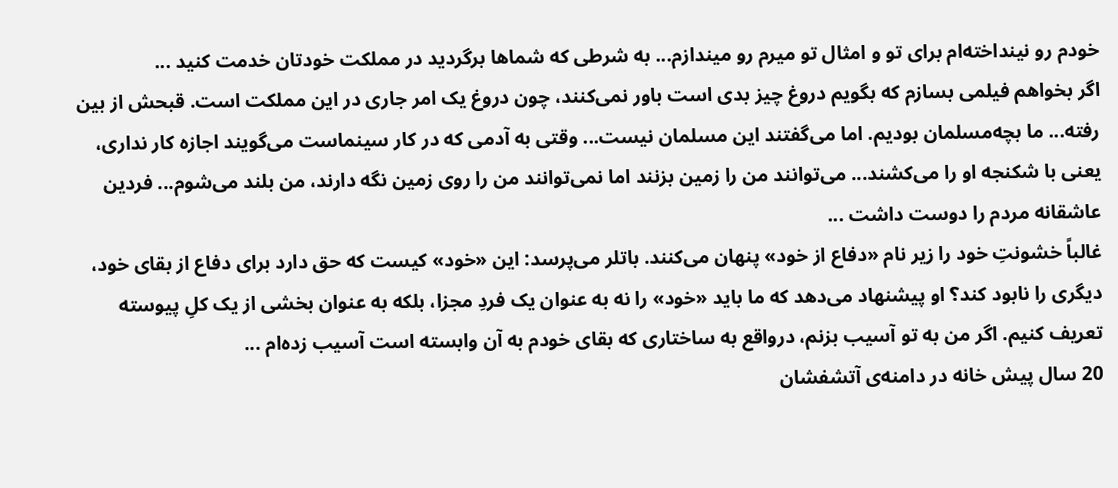خودم رو نینداخته‌ام برای تو و امثال تو میرم رو میندازم... به شرطی که شماها برگردید در مملکت خودتان خدمت کنید ...
اگر بخواهم فیلمی بسازم که بگویم دروغ چیز بدی است باور نمی‌کنند، چون دروغ یک امر جاری در این مملکت است. قبحش از بین رفته... ما بچه‌مسلمان بودیم. اما می‌گفتند این مسلمان نیست... وقتی به آدمی که در کار سینماست می‌گویند اجازه کار نداری، یعنی با شکنجه او را می‌کشند... می‌توانند من را زمین بزنند اما نمی‌توانند من را روی زمین نگه دارند، من بلند می‌شوم... فردین عاشقانه مردم را دوست داشت ...
غالباً خشونتِ خود را زیر نام «دفاع از خود» پنهان می‌کنند. باتلر می‌پرسد: این «خود» کیست که حق دارد برای دفاع از بقای خود، دیگری را نابود کند؟ او پیشنهاد می‌دهد که ما باید «خود» را نه به عنوان یک فردِ مجزا، بلکه به عنوان بخشی از یک کلِ پیوسته تعریف کنیم. اگر من به تو آسیب بزنم، درواقع به ساختاری که بقای خودم به آن وابسته است آسیب زده‌ام ...
20 سال پیش خانه در دامنه‌ی آتشفشان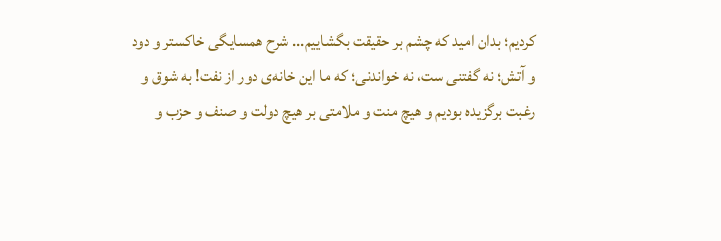کردیم؛ بدان امید که چشم بر حقیقت بگشاییم... شرح همسایگی خاکستر و دود و آتش؛ نه گفتنی ست، نه خواندنی؛ که ما این خانه‌ی دور از نفت! به شوق و رغبت برگزیده بودیم و هیچ منت و ملامتی بر هیچ دولت و صنف و حزب و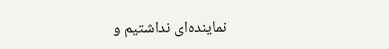نماینده‌ای نداشتیم و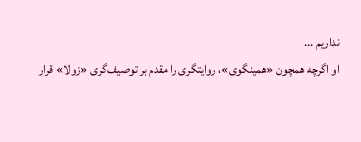نداریم ...
او اگرچه همچون «همینگوی»، روایتگری را مقدم بر توصیف‌گری «زولا» قرار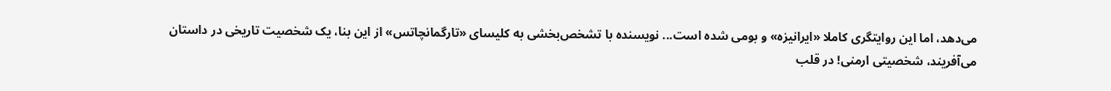می‌دهد، اما این روایتگری کاملا «ایرانیزه» و بومی شده است... نویسنده با تشخص‌بخشی به کلیسای «تارگمانچاتس» از این بنا، یک شخصیت تاریخی در داستان می‌آفریند، شخصیتی ارمنی! در قلب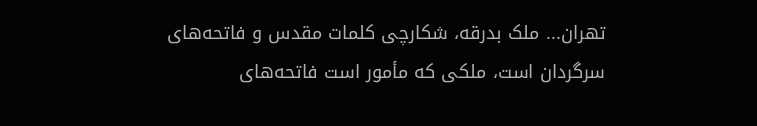تهران... ملک بدرقه، شکارچی کلمات مقدس و فاتحه‌های سرگردان است، ملکی که مأمور است فاتحه‌های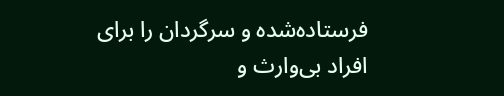فرستاده‌شده و سرگردان را برای افراد بی‌وارث و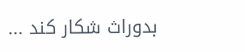بد‌وراث شکار کند ...